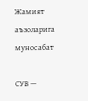Жамият аъзоларига муносабат

СУВ —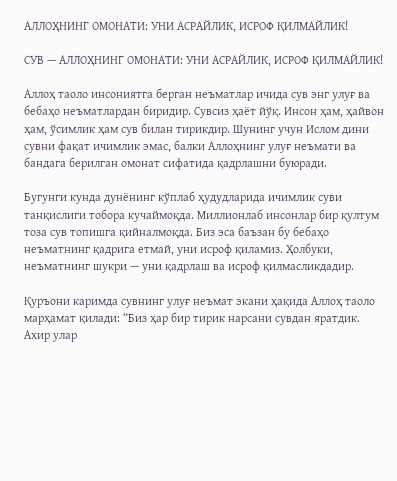АЛЛОҲНИНГ ОМОНАТИ: УНИ АСРАЙЛИК, ИСРОФ ҚИЛМАЙЛИК!

СУВ — АЛЛОҲНИНГ ОМОНАТИ: УНИ АСРАЙЛИК, ИСРОФ ҚИЛМАЙЛИК!

Аллоҳ таоло инсониятга берган неъматлар ичида сув энг улуғ ва бебаҳо неъматлардан биридир. Сувсиз ҳаёт йўқ. Инсон ҳам, ҳайвон ҳам, ўсимлик ҳам сув билан тирикдир. Шунинг учун Ислом дини сувни фақат ичимлик эмас, балки Аллоҳнинг улуғ неъмати ва бандага берилган омонат сифатида қадрлашни буюради.

Бугунги кунда дунёнинг кўплаб ҳудудларида ичимлик суви танқислиги тобора кучаймоқда. Миллионлаб инсонлар бир қултум тоза сув топишга қийналмоқда. Биз эса баъзан бу бебаҳо неъматнинг қадрига етмай, уни исроф қиламиз. Ҳолбуки, неъматнинг шукри — уни қадрлаш ва исроф қилмасликдадир.

Қуръони каримда сувнинг улуғ неъмат экани ҳақида Аллоҳ таоло марҳамат қилади: “Биз ҳар бир тирик нарсани сувдан яратдик. Ахир улар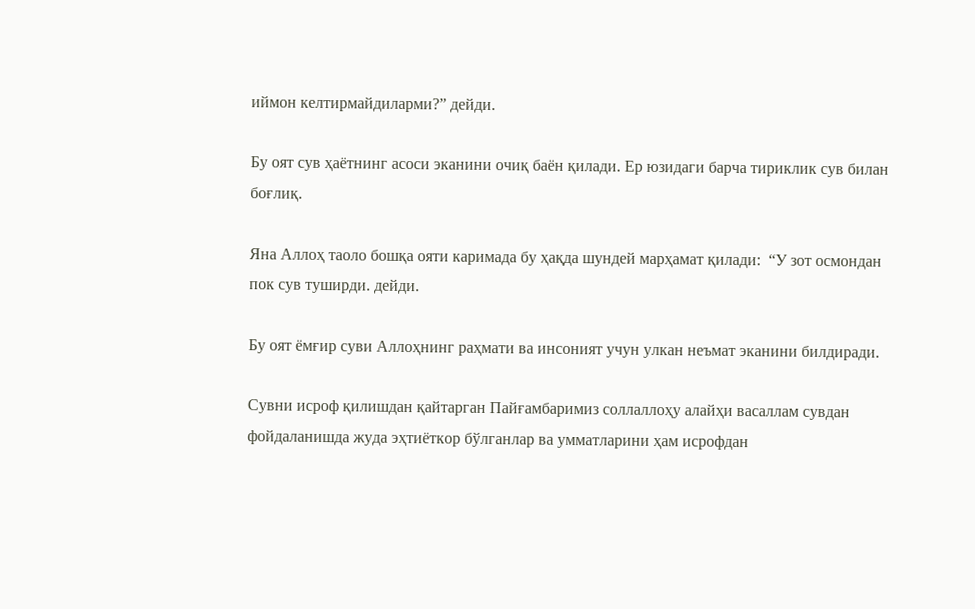иймон келтирмайдиларми?” дейди.

Бу оят сув ҳаётнинг асоси эканини очиқ баён қилади. Ер юзидаги барча тириклик сув билан боғлиқ.

Яна Аллоҳ таоло бошқа ояти каримада бу ҳақда шундей марҳамат қилади:  “У зот осмондан пок сув туширди. дейди.

Бу оят ёмғир суви Аллоҳнинг раҳмати ва инсоният учун улкан неъмат эканини билдиради.

Сувни исроф қилишдан қайтарган Пайғамбаримиз соллаллоҳу алайҳи васаллам сувдан фойдаланишда жуда эҳтиёткор бўлганлар ва умматларини ҳам исрофдан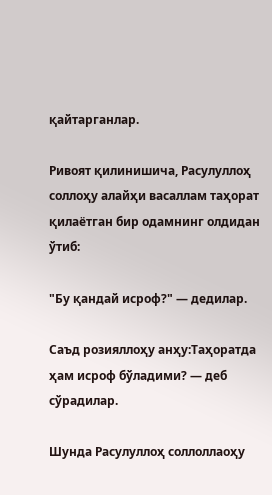қайтарганлар.

Ривоят қилинишича, Расулуллоҳ соллоҳу алайҳи васаллам таҳорат қилаётган бир одамнинг олдидан ўтиб:

"Бу қандай исроф?" — дедилар.

Саъд розияллоҳу анҳу:Таҳоратда ҳам исроф бўладими? — деб сўрадилар.

Шунда Расулуллоҳ соллоллаоҳу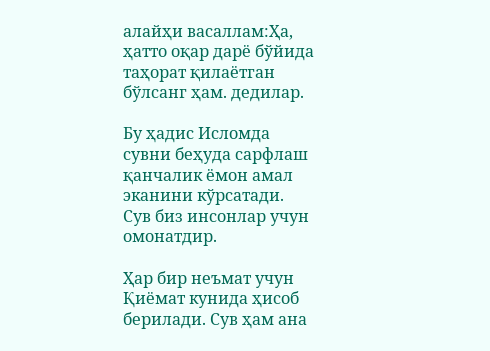алайҳи васаллам:Ҳа, ҳатто оқар дарё бўйида таҳорат қилаётган бўлсанг ҳам. дедилар.

Бу ҳадис Исломда сувни беҳуда сарфлаш қанчалик ёмон амал эканини кўрсатади.
Сув биз инсонлар учун омонатдир.

Ҳар бир неъмат учун Қиёмат кунида ҳисоб берилади. Сув ҳам ана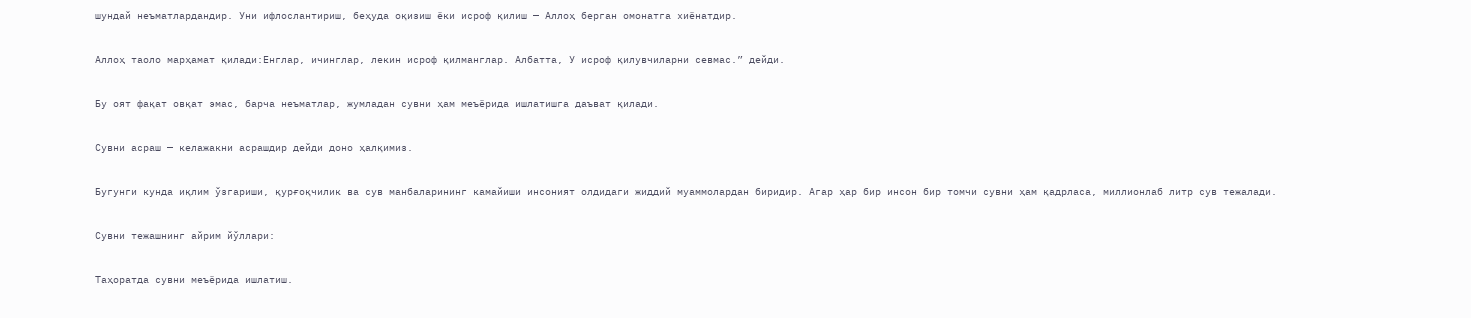шундай неъматлардандир. Уни ифлослантириш, беҳуда оқизиш ёки исроф қилиш — Аллоҳ берган омонатга хиёнатдир.

Аллоҳ таоло марҳамат қилади:Енглар, ичинглар, лекин исроф қилманглар. Албатта, У исроф қилувчиларни севмас.” дейди.

Бу оят фақат овқат эмас, барча неъматлар, жумладан сувни ҳам меъёрида ишлатишга даъват қилади.

Сувни асраш — келажакни асрашдир дейди доно ҳалқимиз.

Бугунги кунда иқлим ўзгариши, қурғоқчилик ва сув манбаларининг камайиши инсоният олдидаги жиддий муаммолардан биридир. Агар ҳар бир инсон бир томчи сувни ҳам қадрласа, миллионлаб литр сув тежалади.

Сувни тежашнинг айрим йўллари:

Таҳоратда сувни меъёрида ишлатиш.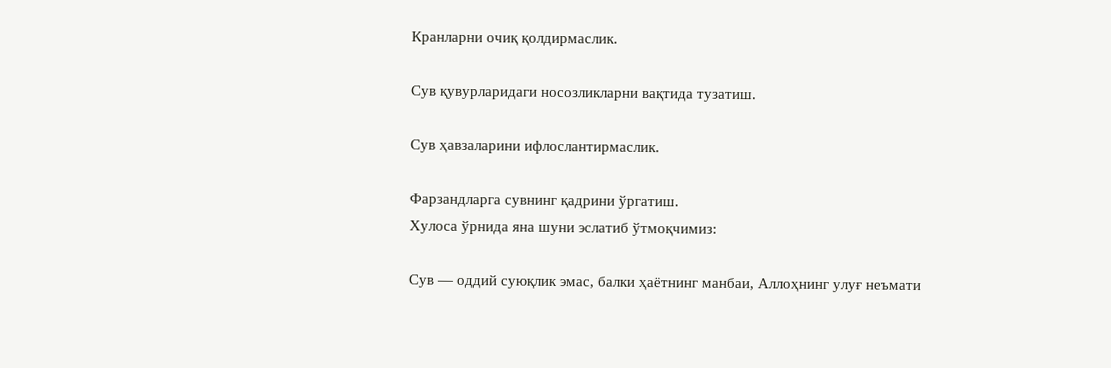Кранларни очиқ қолдирмаслик.

Сув қувурларидаги носозликларни вақтида тузатиш.

Сув ҳавзаларини ифлослантирмаслик.

Фарзандларга сувнинг қадрини ўргатиш.
Хулоса ўрнида яна шуни эслатиб ўтмоқчимиз:

Сув — оддий суюқлик эмас, балки ҳаётнинг манбаи, Аллоҳнинг улуғ неъмати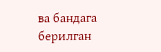ва бандага берилган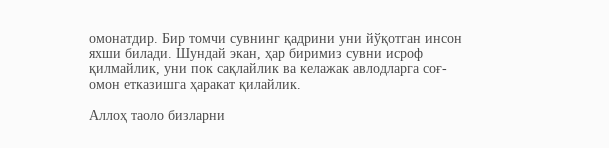омонатдир. Бир томчи сувнинг қадрини уни йўқотган инсон яхши билади. Шундай экан, ҳар биримиз сувни исроф қилмайлик, уни пок сақлайлик ва келажак авлодларга соғ-омон етказишга ҳаракат қилайлик.

Аллоҳ таоло бизларни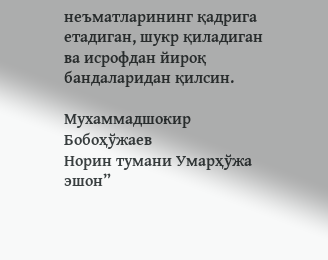неъматларининг қадрига етадиган, шукр қиладиган ва исрофдан йироқ бандаларидан қилсин.

Мухаммадшокир Бобоҳўжаев
Норин тумани Умарҳўжа эшон”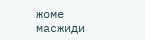жоме
масжиди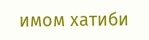имом хатиби